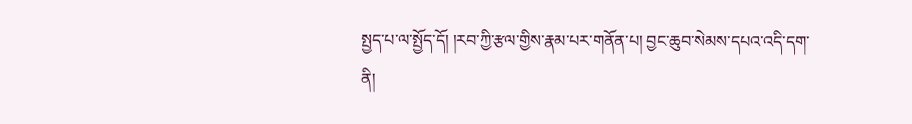སྤྱད་པ་ལ་སྤྱོད་དོ། །རབ་ཀྱི་རྩལ་གྱིས་རྣམ་པར་གནོན་པ། བྱང་ཆུབ་སེམས་དཔའ་འདི་དག་ནི།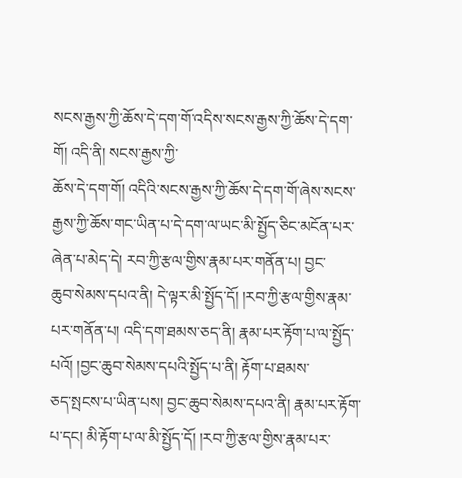སངས་རྒྱས་ཀྱི་ཆོས་དེ་དག་གོ་འདིས་སངས་རྒྱས་ཀྱི་ཆོས་དེ་དག་གོ། འདི་ནི། སངས་རྒྱས་ཀྱི་
ཆོས་དེ་དག་གོ། འདིའི་སངས་རྒྱས་ཀྱི་ཆོས་དེ་དག་གོ་ཞེས་སངས་རྒྱས་ཀྱི་ཆོས་གང་ཡིན་པ་དེ་དག་ལ་ཡང་མི་སྤྱོད་ཅིང་མངོན་པར་ཞེན་པ་མེད་དེ། རབ་ཀྱི་རྩལ་གྱིས་རྣམ་པར་གནོན་པ། བྱང་
ཆུབ་སེམས་དཔའ་ནི། དེ་ལྟར་མི་སྤྱོད་དོ། །རབ་ཀྱི་རྩལ་གྱིས་རྣམ་པར་གནོན་པ། འདི་དག་ཐམས་ཅད་ནི། རྣམ་པར་རྟོག་པ་ལ་སྤྱོད་པའོ། །བྱང་ཆུབ་སེམས་དཔའི་སྤྱོད་པ་ནི། རྟོག་པ་ཐམས་
ཅད་སྤངས་པ་ཡིན་པས། བྱང་ཆུབ་སེམས་དཔའ་ནི། རྣམ་པར་རྟོག་པ་དང། མི་རྟོག་པ་ལ་མི་སྤྱོད་དོ། །རབ་ཀྱི་རྩལ་གྱིས་རྣམ་པར་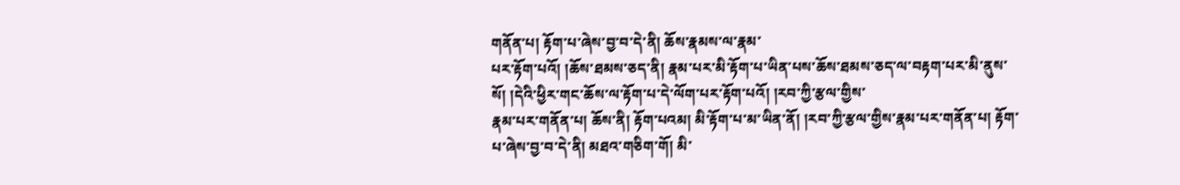གནོན་པ། རྟོག་པ་ཞེས་བྱ་བ་དེ་ནི། ཆོས་རྣམས་ལ་རྣམ་
པར་རྟོག་པའོ། །ཆོས་ཐམས་ཅད་ནི། རྣམ་པར་མི་རྟོག་པ་ཡིན་པས་ཆོས་ཐམས་ཅད་ལ་བརྟག་པར་མི་ནུས་སོ། །དེའི་ཕྱིར་གང་ཆོས་ལ་རྟོག་པ་དེ་ལོག་པར་རྟོག་པའོ། །རབ་ཀྱི་རྩལ་གྱིས་
རྣམ་པར་གནོན་པ། ཆོས་ནི། རྟོག་པའམ། མི་རྟོག་པ་མ་ཡིན་ནོ། །རབ་ཀྱི་རྩལ་གྱིས་རྣམ་པར་གནོན་པ། རྟོག་པ་ཞེས་བྱ་བ་དེ་ནི། མཐའ་གཅིག་གོ། མི་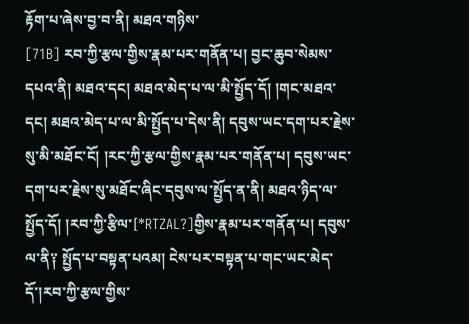རྟོག་པ་ཞེས་བྱ་བ་ནི། མཐའ་གཉིས་
[71B] རབ་ཀྱི་རྩལ་གྱིས་རྣམ་པར་གནོན་པ། བྱང་ཆུབ་སེམས་དཔའ་ནི། མཐའ་དང། མཐའ་མེད་པ་ལ་མི་སྤྱོད་དོ། །གང་མཐའ་དང། མཐའ་མེད་པ་ལ་མི་སྤྱོད་པ་དེས་ནི། དབུས་ཡང་དག་པར་རྗེས་
སུ་མི་མཐོང་ངོ། །རང་ཀྱི་རྩལ་གྱིས་རྣམ་པར་གནོན་པ། དབུས་ཡང་དག་པར་རྗེས་སུ་མཐོང་ཞིང་དབུས་ལ་སྤྱོད་ན་ནི། མཐའ་ཉིད་ལ་སྤྱོད་དོ། །རབ་ཀྱི་རྩིལ་[*RTZAL?]གྱིས་རྣམ་པར་གནོན་པ། དབུས་
ལ་ནི༑ སྤྱོད་པ་བསྟན་པའམ། ངེས་པར་བསྟན་པ་གང་ཡང་མེད་དོ་།རབ་ཀྱི་རྩལ་གྱིས་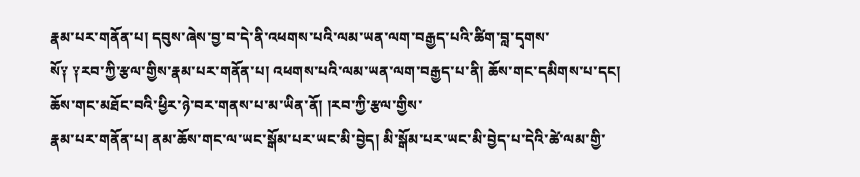རྣམ་པར་གནོན་པ། དབུས་ཞེས་བྱ་བ་དེ་ནི་འཕགས་པའི་ལམ་ཡན་ལག་བརྒྱད་པའི་ཚིག་བླ་དྭགས་
སོ༑ ༑རབ་ཀྱི་རྩལ་གྱིས་རྣམ་པར་གནོན་པ། འཕགས་པའི་ལམ་ཡན་ལག་བརྒྱད་པ་ནི། ཆོས་གང་དམིགས་པ་དང། ཆོས་གང་མཐོང་བའི་ཕྱིར་ཉེ་བར་གནས་པ་མ་ཡིན་ནོ། །རབ་ཀྱི་རྩལ་གྱིས་
རྣམ་པར་གནོན་པ། ནམ་ཆོས་གང་ལ་ཡང་སྒོམ་པར་ཡང་མི་བྱེད། མི་སྒོམ་པར་ཡང་མི་བྱེད་པ་དེའི་ཚེ་ལམ་གྱི་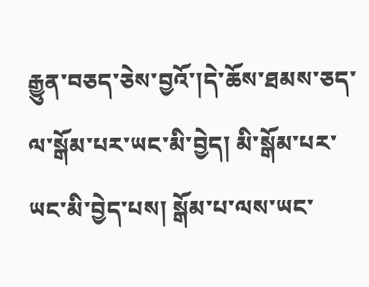རྒྱུན་བཅད་ཅེས་བྱའོ་།དེ་ཆོས་ཐམས་ཅད་ལ་སྒོམ་པར་ཡང་མི་བྱེད། མི་སྒོམ་པར་
ཡང་མི་བྱེད་པས། སྒོམ་པ་ལས་ཡང་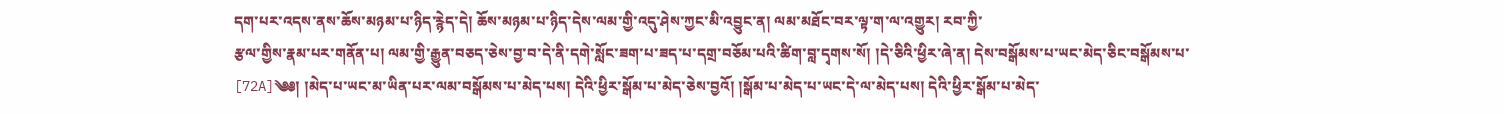དག་པར་འདས་ནས་ཆོས་མཉམ་པ་ཉིད་རྙེད་དེ། ཆོས་མཉམ་པ་ཉིད་དེས་ལམ་གྱི་འདུ་ཤེས་ཀྱང་མི་འབྱུང་ན། ལམ་མཐོང་བར་ལྟ་ག་ལ་འགྱུར། རབ་ཀྱི་
རྩལ་གྱིས་རྣམ་པར་གནོན་པ། ལམ་གྱི་རྒྱུན་བཅད་ཅེས་བྱ་བ་དེ་ནི་དགེ་སློང་ཟག་པ་ཟད་པ་དགྲ་བཅོམ་པའི་ཚིག་བླ་དྭགས་སོ། །དེ་ཅིའི་ཕྱིར་ཞེ་ན། དེས་བསྒོམས་པ་ཡང་མེད་ཅིང་བསྒོམས་པ་
[72A]༄༅། །མེད་པ་ཡང་མ་ཡིན་པར་ལམ་བསྒོམས་པ་མེད་པས། དེའི་ཕྱིར་སྒོམ་པ་མེད་ཅེས་བྱའོ། །སྒོམ་པ་མེད་པ་ཡང་དེ་ལ་མེད་པས། དེའི་ཕྱིར་སྒོམ་པ་མེད་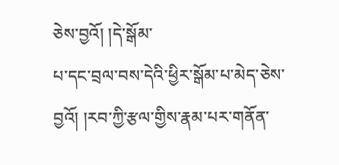ཅེས་བྱའོ། །དེ་སྒོམ་
པ་དང་བྲལ་བས་དེའི་ཕྱིར་སྒོམ་པ་མེད་ཅེས་བྱའོ། །རབ་ཀྱི་རྩལ་གྱིས་རྣམ་པར་གནོན་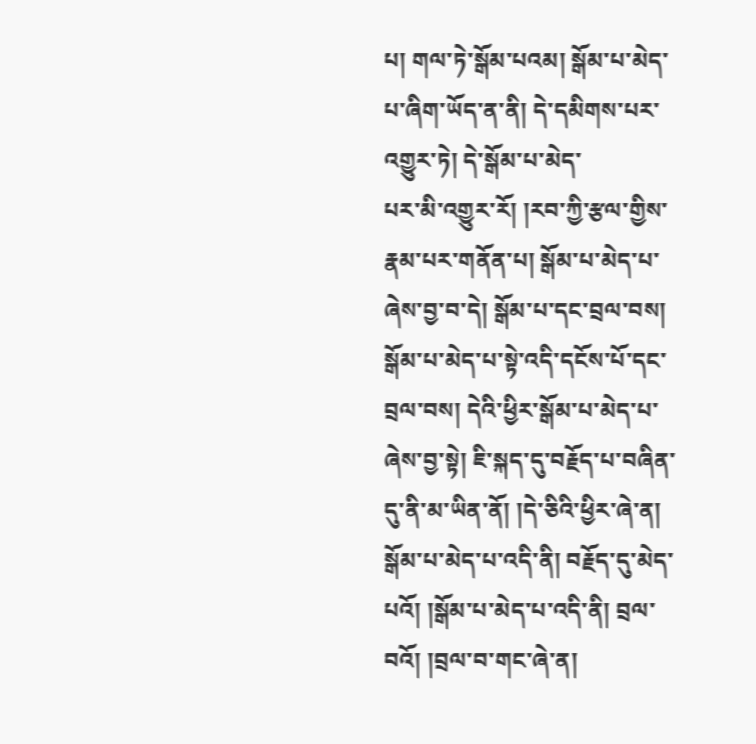པ། གལ་ཏེ་སྒོམ་པའམ། སྒོམ་པ་མེད་པ་ཞིག་ཡོད་ན་ནི། དེ་དམིགས་པར་འགྱུར་ཏེ། དེ་སྒོམ་པ་མེད་
པར་མི་འགྱུར་རོ། །རབ་ཀྱི་རྩལ་གྱིས་རྣམ་པར་གནོན་པ། སྒོམ་པ་མེད་པ་ཞེས་བྱ་བ་དེ། སྒོམ་པ་དང་བྲལ་བས། སྒོམ་པ་མེད་པ་སྟེ་འདི་དངོས་པོ་དང་བྲལ་བས། དེའི་ཕྱིར་སྒོམ་པ་མེད་པ་
ཞེས་བྱ་སྟེ། ཇི་སྐད་དུ་བརྗོད་པ་བཞིན་དུ་ནི་མ་ཡིན་ནོ། །དེ་ཅིའི་ཕྱིར་ཞེ་ན། སྒོམ་པ་མེད་པ་འདི་ནི། བརྗོད་དུ་མེད་པའོ། །སྒོམ་པ་མེད་པ་འདི་ནི། བྲལ་བའོ། །བྲལ་བ་གང་ཞེ་ན།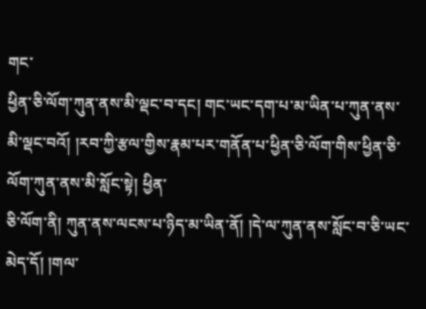གང་
ཕྱིན་ཅི་ལོག་ཀུན་ནས་མི་ལྡང་བ་དང། གང་ཡང་དག་པ་མ་ཡིན་པ་ཀུན་ནས་མི་ལྡང་བའོ། །རབ་ཀྱི་རྩལ་གྱིས་རྣམ་པར་གནོན་པ་ཕྱིན་ཅི་ལོག་གིས་ཕྱིན་ཅི་ལོག་ཀུན་ནས་མི་སློང་སྟེ། ཕྱིན་
ཅི་ལོག་ནི། ཀུན་ནས་ལངས་པ་ཉིད་མ་ཡིན་ནོ། །དེ་ལ་ཀུན་ནས་སློང་བ་ཅི་ཡང་མེད་དོ། །གལ་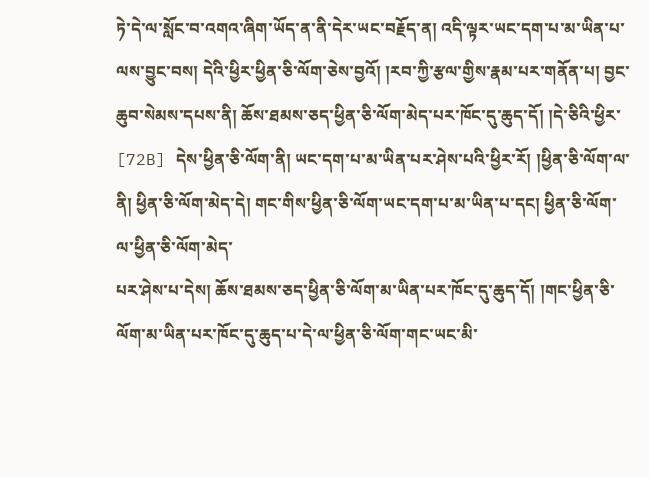ཏེ་དེ་ལ་སློང་བ་འགའ་ཞིག་ཡོད་ན་ནི་དེར་ཡང་བརྗོད་ན། འདི་ལྟར་ཡང་དག་པ་མ་ཡིན་པ་
ལས་བྱུང་བས། དེའི་ཕྱིར་ཕྱིན་ཅི་ལོག་ཅེས་བྱའོ། །རབ་ཀྱི་རྩལ་གྱིས་རྣམ་པར་གནོན་པ། བྱང་ཆུབ་སེམས་དཔས་ནི། ཆོས་ཐམས་ཅད་ཕྱིན་ཅི་ལོག་མེད་པར་ཁོང་དུ་ཆུད་དོ། །དེ་ཅིའི་ཕྱིར་
[72B] དེས་ཕྱིན་ཅི་ལོག་ནི། ཡང་དག་པ་མ་ཡིན་པར་ཤེས་པའི་ཕྱིར་རོ། །ཕྱིན་ཅི་ལོག་ལ་ནི། ཕྱིན་ཅི་ལོག་མེད་དེ། གང་གིས་ཕྱིན་ཅི་ལོག་ཡང་དག་པ་མ་ཡིན་པ་དང། ཕྱིན་ཅི་ལོག་ལ་ཕྱིན་ཅི་ལོག་མེད་
པར་ཤེས་པ་དེས། ཆོས་ཐམས་ཅད་ཕྱིན་ཅི་ལོག་མ་ཡིན་པར་ཁོང་དུ་ཆུད་དོ། །གང་ཕྱིན་ཅི་ལོག་མ་ཡིན་པར་ཁོང་དུ་ཆུད་པ་དེ་ལ་ཕྱིན་ཅི་ལོག་གང་ཡང་མི་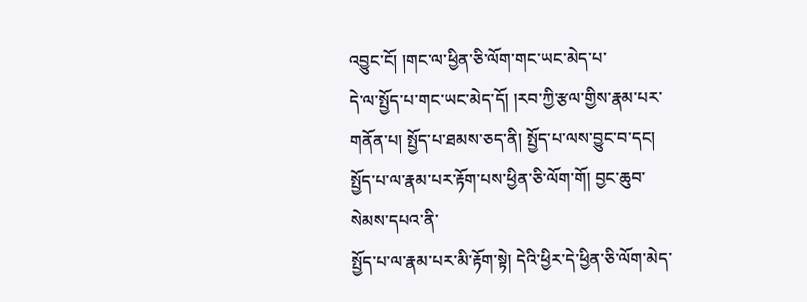འབྱུང་ངོ། །གང་ལ་ཕྱིན་ཅི་ལོག་གང་ཡང་མེད་པ་
དེ་ལ་སྤྱོད་པ་གང་ཡང་མེད་དོ། །རབ་ཀྱི་རྩལ་གྱིས་རྣམ་པར་གནོན་པ། སྤྱོད་པ་ཐམས་ཅད་ནི། སྤྱོད་པ་ལས་བྱུང་བ་དང། སྤྱོད་པ་ལ་རྣམ་པར་རྟོག་པས་ཕྱིན་ཅི་ལོག་གོ། བྱང་ཆུབ་སེམས་དཔའ་ནི་
སྤྱོད་པ་ལ་རྣམ་པར་མི་རྟོག་སྟེ། དེའི་ཕྱིར་དེ་ཕྱིན་ཅི་ལོག་མེད་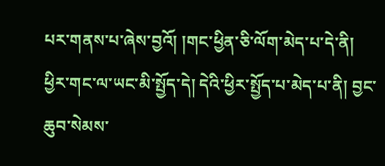པར་གནས་པ་ཞེས་བྱའོ། །གང་ཕྱིན་ཅི་ལོག་མེད་པ་དེ་ནི། ཕྱིར་གང་ལ་ཡང་མི་སྤྱོད་དེ། དེའི་ཕྱིར་སྤྱོད་པ་མེད་པ་ནི། བྱང་ཆུབ་སེམས་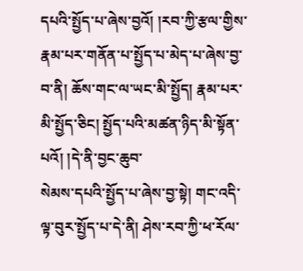དཔའི་སྤྱོད་པ་ཞེས་བྱའོ། །རབ་ཀྱི་རྩལ་གྱིས་རྣམ་པར་གནོན་པ་སྤྱོད་པ་མེད་པ་ཞེས་བྱ་བ་ནི། ཆོས་གང་ལ་ཡང་མི་སྤྱོད། རྣམ་པར་མི་སྤྱོད་ཅིང། སྤྱོད་པའི་མཚན་ཉིད་མི་སྟོན་པའོ། །དེ་ནི་བྱང་ཆུབ་
སེམས་དཔའི་སྤྱོད་པ་ཞེས་བྱ་སྟེ། གང་འདི་ལྟ་བུར་སྤྱོད་པ་དེ་ནི། ཤེས་རབ་ཀྱི་ཕ་རོལ་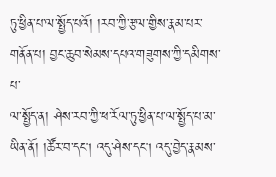ཏུ་ཕྱིན་པ་ལ་སྤྱོད་པའོ། །རབ་ཀྱི་རྩལ་གྱིས་རྣམ་པར་གནོན་པ། བྱང་ཆུབ་སེམས་དཔའ་གཟུགས་ཀྱི་དམིགས་པ་
ལ་སྤྱོད་ན། ཤེས་རབ་ཀྱི་ཕ་རོལ་ཏུ་ཕྱིན་པ་ལ་སྤྱོད་པ་མ་ཡིན་ནོ། །ཚོར་བ་དང། འདུ་ཤེས་དང། འདུ་བྱེད་རྣམས་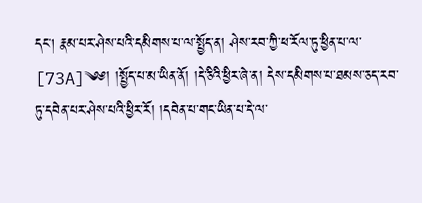དང། རྣམ་པར་ཤེས་པའི་དམིགས་པ་ལ་སྤྱོད་ན། ཤེས་རབ་ཀྱི་ཕ་རོལ་ཏུ་ཕྱིན་པ་ལ་
[73A]༄༅། །སྤྱོད་པ་མ་ཡིན་ནོ། །དེ་ཅིའི་ཕྱིར་ཞེ་ན། དེས་དམིགས་པ་ཐམས་ཅད་རབ་ཏུ་དབེན་པར་ཤེས་པའི་ཕྱིར་རོ། །དབེན་པ་གང་ཡིན་པ་དེ་ལ་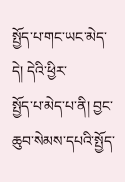སྤྱོད་པ་གང་ཡང་མེད་དེ། དེའི་ཕྱིར་
སྤྱོད་པ་མེད་པ་ནི། བྱང་ཆུབ་སེམས་དཔའི་སྤྱོད་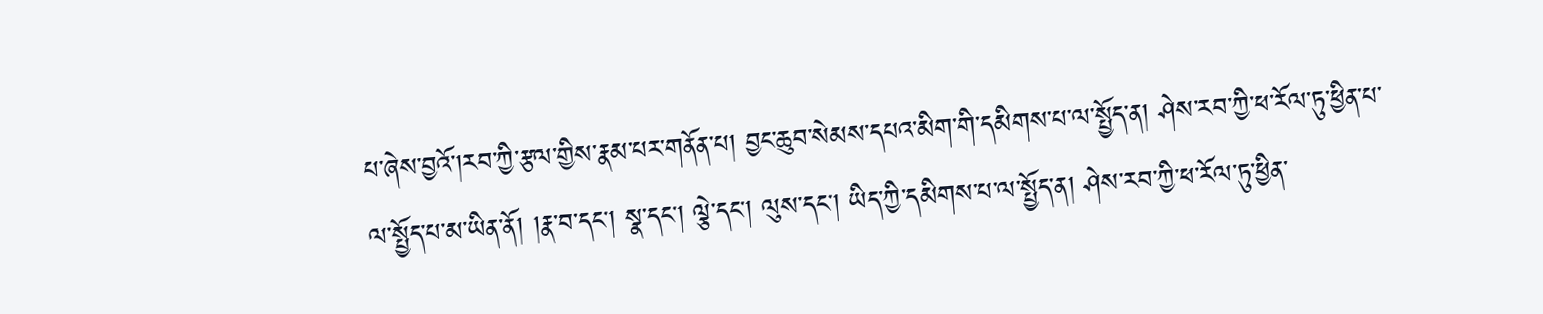པ་ཞེས་བྱའོ་།རབ་ཀྱི་རྩལ་གྱིས་རྣམ་པར་གནོན་པ། བྱང་ཆུབ་སེམས་དཔའ་མིག་གི་དམིགས་པ་ལ་སྤྱོད་ན། ཤེས་རབ་ཀྱི་ཕ་རོལ་ཏུ་ཕྱིན་པ་
ལ་སྤྱོད་པ་མ་ཡིན་ནོ། །རྣ་བ་དང། སྣ་དང། ལྕེ་དང། ལུས་དང། ཡིད་ཀྱི་དམིགས་པ་ལ་སྤྱོད་ན། ཤེས་རབ་ཀྱི་ཕ་རོལ་ཏུ་ཕྱིན་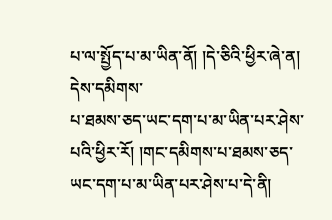པ་ལ་སྤྱོད་པ་མ་ཡིན་ནོ། །དེ་ཅིའི་ཕྱིར་ཞེ་ན། དེས་དམིགས་
པ་ཐམས་ཅད་ཡང་དག་པ་མ་ཡིན་པར་ཤེས་པའི་ཕྱིར་རོ། །གང་དམིགས་པ་ཐམས་ཅད་ཡང་དག་པ་མ་ཡིན་པར་ཤེས་པ་དེ་ནི།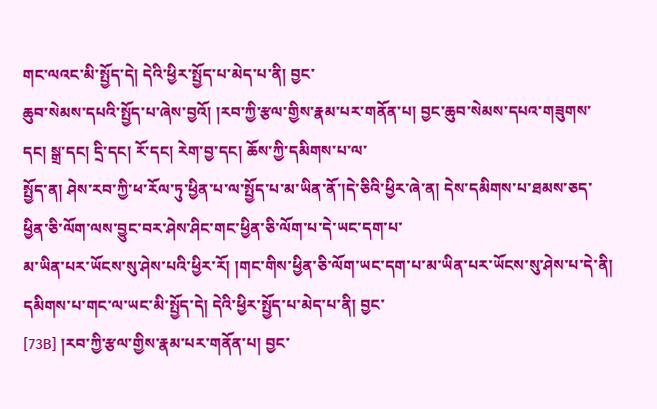གང་ལའང་མི་སྤྱོད་དེ། དེའི་ཕྱིར་སྤྱོད་པ་མེད་པ་ནི། བྱང་
ཆུབ་སེམས་དཔའི་སྤྱོད་པ་ཞེས་བྱའོ། །རབ་ཀྱི་རྩལ་གྱིས་རྣམ་པར་གནོན་པ། བྱང་ཆུབ་སེམས་དཔའ་གཟུགས་དང། སྒྲ་དང། དྲི་དང། རོ་དང། རེག་བྱ་དང། ཆོས་ཀྱི་དམིགས་པ་ལ་
སྤྱོད་ན། ཤེས་རབ་ཀྱི་ཕ་རོལ་ཏུ་ཕྱིན་པ་ལ་སྤྱོད་པ་མ་ཡིན་ནོ་།དེ་ཅིའི་ཕྱིར་ཞེ་ན། དེས་དམིགས་པ་ཐམས་ཅད་ཕྱིན་ཅི་ལོག་ལས་བྱུང་བར་ཤེས་ཤིང་གང་ཕྱིན་ཅི་ལོག་པ་དེ་ཡང་དག་པ་
མ་ཡིན་པར་ཡོངས་སུ་ཤེས་པའི་ཕྱིར་རོ། །གང་གིས་ཕྱིན་ཅི་ལོག་ཡང་དག་པ་མ་ཡིན་པར་ཡོངས་སུ་ཤེས་པ་དེ་ནི། དམིགས་པ་གང་ལ་ཡང་མི་སྤྱོད་དེ། དེའི་ཕྱིར་སྤྱོད་པ་མེད་པ་ནི། བྱང་
[73B] །རབ་ཀྱི་རྩལ་གྱིས་རྣམ་པར་གནོན་པ། བྱང་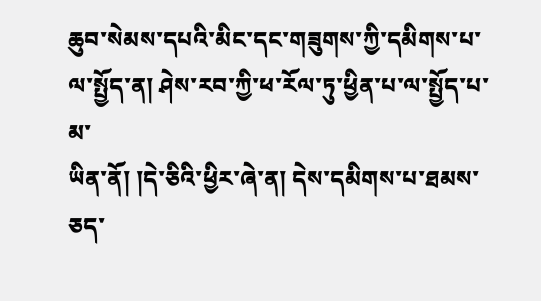ཆུབ་སེམས་དཔའི་མིང་དང་གཟུགས་ཀྱི་དམིགས་པ་ལ་སྤྱོད་ན། ཤེས་རབ་ཀྱི་ཕ་རོལ་ཏུ་ཕྱིན་པ་ལ་སྤྱོད་པ་མ་
ཡིན་ནོ། །དེ་ཅིའི་ཕྱིར་ཞེ་ན། དེས་དམིགས་པ་ཐམས་ཅད་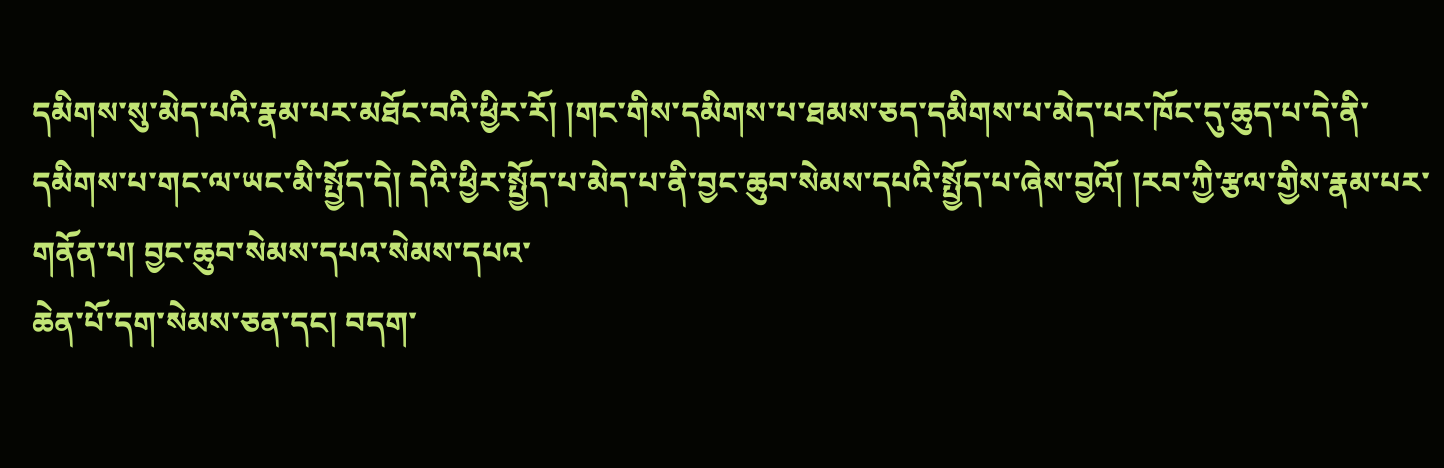དམིགས་སུ་མེད་པའི་རྣམ་པར་མཐོང་བའི་ཕྱིར་རོ། །གང་གིས་དམིགས་པ་ཐམས་ཅད་དམིགས་པ་མེད་པར་ཁོང་དུ་ཆུད་པ་དེ་ནི་
དམིགས་པ་གང་ལ་ཡང་མི་སྤྱོད་དེ། དེའི་ཕྱིར་སྤྱོད་པ་མེད་པ་ནི་བྱང་ཆུབ་སེམས་དཔའི་སྤྱོད་པ་ཞེས་བྱའོ། །རབ་ཀྱི་རྩལ་གྱིས་རྣམ་པར་གནོན་པ། བྱང་ཆུབ་སེམས་དཔའ་སེམས་དཔའ་
ཆེན་པོ་དག་སེམས་ཅན་དང། བདག་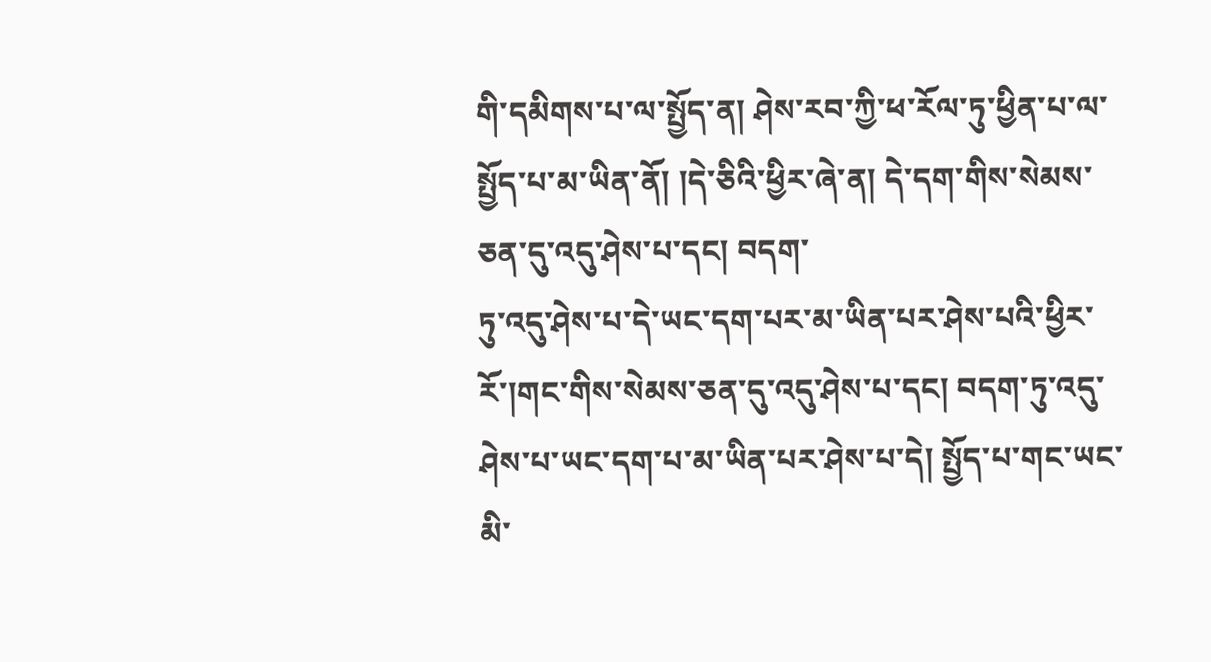གི་དམིགས་པ་ལ་སྤྱོད་ན། ཤེས་རབ་ཀྱི་ཕ་རོལ་ཏུ་ཕྱིན་པ་ལ་སྤྱོད་པ་མ་ཡིན་ནོ། །དེ་ཅིའི་ཕྱིར་ཞེ་ན། དེ་དག་གིས་སེམས་ཅན་དུ་འདུ་ཤེས་པ་དང། བདག་
ཏུ་འདུ་ཤེས་པ་དེ་ཡང་དག་པར་མ་ཡིན་པར་ཤེས་པའི་ཕྱིར་རོ་།གང་གིས་སེམས་ཅན་དུ་འདུ་ཤེས་པ་དང། བདག་ཏུ་འདུ་ཤེས་པ་ཡང་དག་པ་མ་ཡིན་པར་ཤེས་པ་དེ། སྤྱོད་པ་གང་ཡང་མི་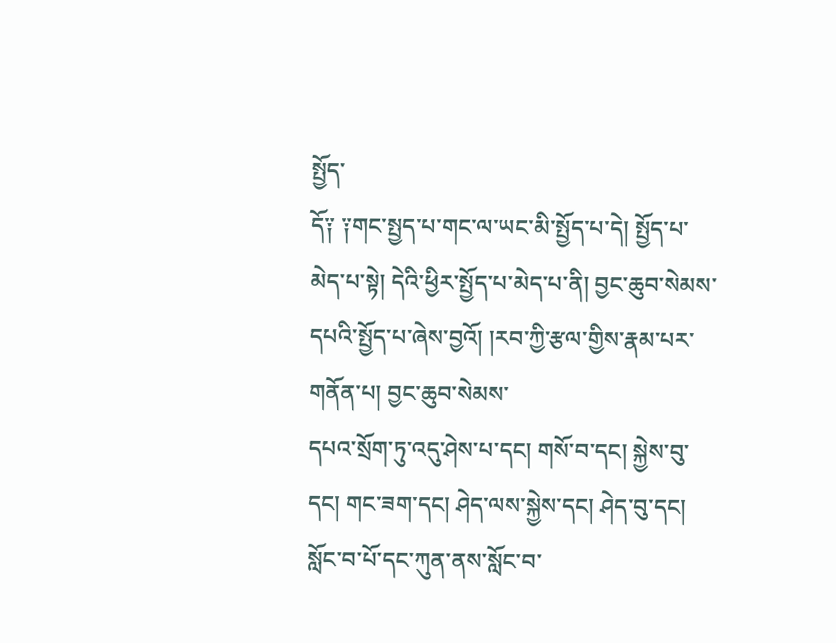སྤྱོད་
དོ༑ ༑གང་སྤྱད་པ་གང་ལ་ཡང་མི་སྤྱོད་པ་དེ། སྤྱོད་པ་མེད་པ་སྟེ། དེའི་ཕྱིར་སྤྱོད་པ་མེད་པ་ནི། བྱང་ཆུབ་སེམས་དཔའི་སྤྱོད་པ་ཞེས་བྱའོ། །རབ་ཀྱི་རྩལ་གྱིས་རྣམ་པར་གནོན་པ། བྱང་ཆུབ་སེམས་
དཔའ་སྲོག་ཏུ་འདུ་ཤེས་པ་དང། གསོ་བ་དང། སྐྱེས་བུ་དང། གང་ཟག་དང། ཤེད་ལས་སྐྱེས་དང། ཤེད་བུ་དང། སློང་བ་པོ་དང་ཀུན་ནས་སློང་བ་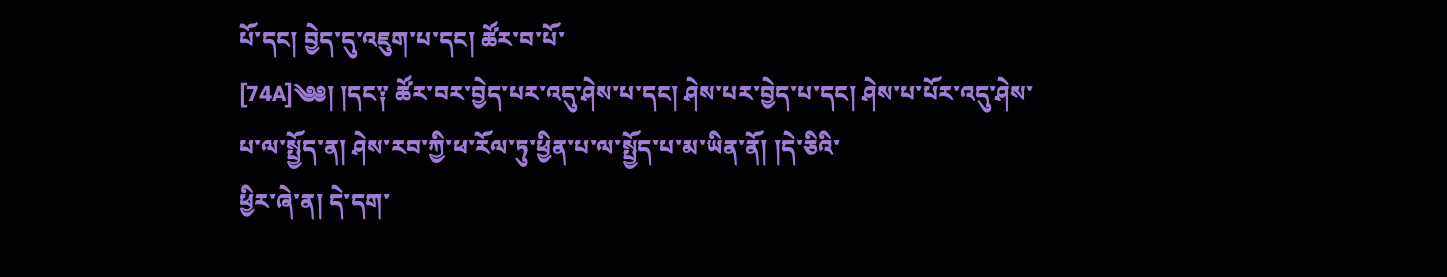པོ་དང། བྱེད་དུ་འཇུག་པ་དང། ཚོར་བ་པོ་
[74A]༄༅། །དང༑ ཚོར་བར་བྱེད་པར་འདུ་ཤེས་པ་དང། ཤེས་པར་བྱེད་པ་དང། ཤེས་པ་པོར་འདུ་ཤེས་པ་ལ་སྤྱོད་ན། ཤེས་རབ་ཀྱི་ཕ་རོལ་ཏུ་ཕྱིན་པ་ལ་སྤྱོད་པ་མ་ཡིན་ནོ། །དེ་ཅིའི་
ཕྱིར་ཞེ་ན། དེ་དག་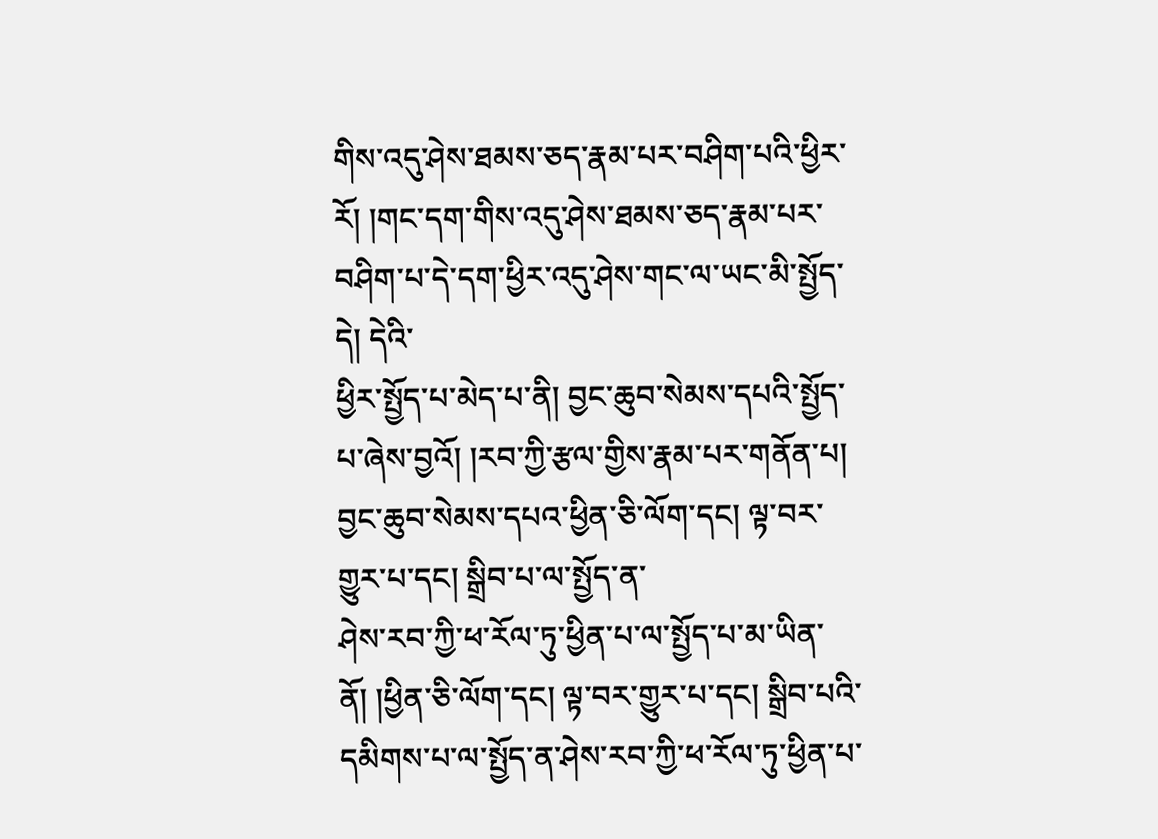གིས་འདུ་ཤེས་ཐམས་ཅད་རྣམ་པར་བཤིག་པའི་ཕྱིར་རོ། །གང་དག་གིས་འདུ་ཤེས་ཐམས་ཅད་རྣམ་པར་བཤིག་པ་དེ་དག་ཕྱིར་འདུ་ཤེས་གང་ལ་ཡང་མི་སྤྱོད་དེ། དེའི་
ཕྱིར་སྤྱོད་པ་མེད་པ་ནི། བྱང་ཆུབ་སེམས་དཔའི་སྤྱོད་པ་ཞེས་བྱའོ། །རབ་ཀྱི་རྩལ་གྱིས་རྣམ་པར་གནོན་པ། བྱང་ཆུབ་སེམས་དཔའ་ཕྱིན་ཅི་ལོག་དང། ལྟ་བར་གྱུར་པ་དང། སྒྲིབ་པ་ལ་སྤྱོད་ན་
ཤེས་རབ་ཀྱི་ཕ་རོལ་ཏུ་ཕྱིན་པ་ལ་སྤྱོད་པ་མ་ཡིན་ནོ། །ཕྱིན་ཅི་ལོག་དང། ལྟ་བར་གྱུར་པ་དང། སྒྲིབ་པའི་དམིགས་པ་ལ་སྤྱོད་ན་ཤེས་རབ་ཀྱི་ཕ་རོལ་ཏུ་ཕྱིན་པ་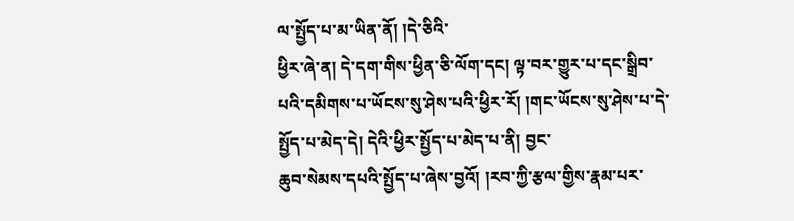ལ་སྤྱོད་པ་མ་ཡིན་ནོ། །དེ་ཅིའི་
ཕྱིར་ཞེ་ན། དེ་དག་གིས་ཕྱིན་ཅི་ལོག་དང། ལྟ་བར་གྱུར་པ་དང་སྒྲིབ་པའི་དམིགས་པ་ཡོངས་སུ་ཤེས་པའི་ཕྱིར་རོ། །གང་ཡོངས་སུ་ཤེས་པ་དེ་སྤྱོད་པ་མེད་དེ། དེའི་ཕྱིར་སྤྱོད་པ་མེད་པ་ནི། བྱང་
ཆུབ་སེམས་དཔའི་སྤྱོད་པ་ཞེས་བྱའོ། །རབ་ཀྱི་རྩལ་གྱིས་རྣམ་པར་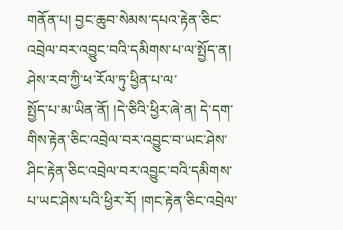གནོན་པ། བྱང་ཆུབ་སེམས་དཔའ་རྟེན་ཅིང་འབྲེལ་བར་འབྱུང་བའི་དམིགས་པ་ལ་སྤྱོད་ན། ཤེས་རབ་ཀྱི་ཕ་རོལ་ཏུ་ཕྱིན་པ་ལ་
སྤྱོད་པ་མ་ཡིན་ནོ། །དེ་ཅིའི་ཕྱིར་ཞེ་ན། དེ་དག་གིས་རྟེན་ཅིང་འབྲེལ་བར་འབྱུང་བ་ཡང་ཤེས་ཤིང་རྟེན་ཅིང་འབྲེལ་བར་འབྱུང་བའི་དམིགས་པ་ཡང་ཤེས་པའི་ཕྱིར་རོ། །གང་རྟེན་ཅིང་འབྲེལ་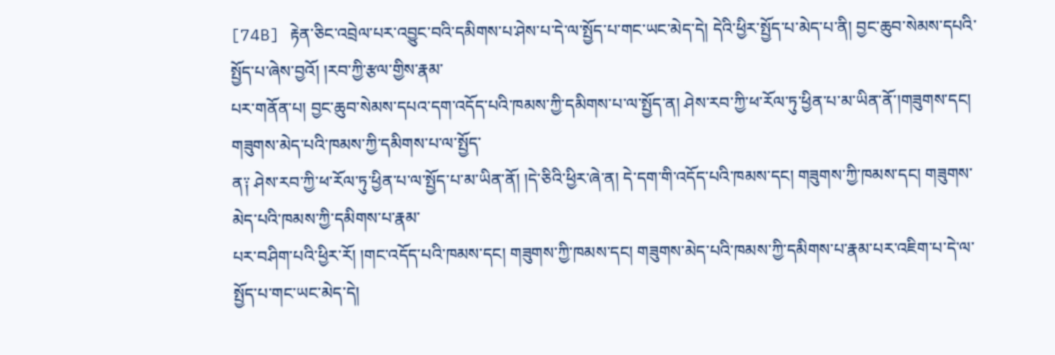[74B] རྟེན་ཅིང་འབྲེལ་པར་འབྱུང་བའི་དམིགས་པ་ཤེས་པ་དེ་ལ་སྤྱོད་པ་གང་ཡང་མེད་དེ། དེའི་ཕྱིར་སྤྱོད་པ་མེད་པ་ནི། བྱང་ཆུབ་སེམས་དཔའི་སྤྱོད་པ་ཞེས་བྱའོ། །རབ་ཀྱི་རྩལ་གྱིས་རྣམ་
པར་གནོན་པ། བྱང་ཆུབ་སེམས་དཔའ་དག་འདོད་པའི་ཁམས་ཀྱི་དམིགས་པ་ལ་སྤྱོད་ན། ཤེས་རབ་ཀྱི་ཕ་རོལ་ཏུ་ཕྱིན་པ་མ་ཡིན་ནོ་།གཟུགས་དང། གཟུགས་མེད་པའི་ཁམས་ཀྱི་དམིགས་པ་ལ་སྤྱོད་
ན༑ ཤེས་རབ་ཀྱི་ཕ་རོལ་ཏུ་ཕྱིན་པ་ལ་སྤྱོད་པ་མ་ཡིན་ནོ། །དེ་ཅིའི་ཕྱིར་ཞེ་ན། དེ་དག་གི་འདོད་པའི་ཁམས་དང། གཟུགས་ཀྱི་ཁམས་དང། གཟུགས་མེད་པའི་ཁམས་ཀྱི་དམིགས་པ་རྣམ་
པར་བཤིག་པའི་ཕྱིར་རོ། །གང་འདོད་པའི་ཁམས་དང། གཟུགས་ཀྱི་ཁམས་དང། གཟུགས་མེད་པའི་ཁམས་ཀྱི་དམིགས་པ་རྣམ་པར་འཇིག་པ་དེ་ལ་སྤྱོད་པ་གང་ཡང་མེད་དེ།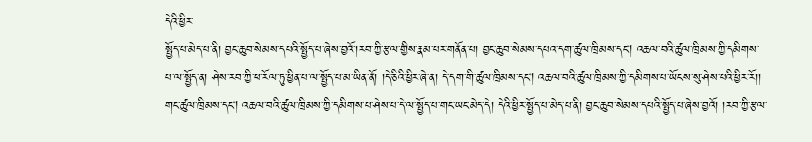དེའི་ཕྱིར་
སྤྱོད་པ་མེད་པ་ནི། བྱང་ཆུབ་སེམས་དཔའི་སྤྱོད་པ་ཞེས་བྱའོ་།རབ་ཀྱི་རྩལ་གྱིས་རྣམ་པར་གནོན་པ། བྱང་ཆུབ་སེམས་དཔའ་དག་ཚུལ་ཁྲིམས་དང། འཆལ་བའི་ཚུལ་ཁྲིམས་ཀྱི་དམིགས་
པ་ལ་སྤྱོད་ན། ཤེས་རབ་ཀྱི་ཕ་རོལ་ཏུ་ཕྱིན་པ་ལ་སྤྱོད་པ་མ་ཡིན་ནོ། །དེ་ཅིའི་ཕྱིར་ཞེ་ན། དེ་དག་གི་ཚུལ་ཁྲིམས་དང། འཆལ་བའི་ཚུལ་ཁྲིམས་ཀྱི་དམིགས་པ་ཡོངས་སུ་ཤེས་པའི་ཕྱིར་རོ།།
གང་ཚུལ་ཁྲིམས་དང། འཆལ་བའི་ཚུལ་ཁྲིམས་ཀྱི་དམིགས་པ་ཤེས་པ་དེ་ལ་སྤྱོད་པ་གང་ཡང་མེད་དེ། དེའི་ཕྱིར་སྤྱོད་པ་མེད་པ་ནི། བྱང་ཆུབ་སེམས་དཔའི་སྤྱོད་པ་ཞེས་བྱའོ། །རབ་ཀྱི་རྩལ་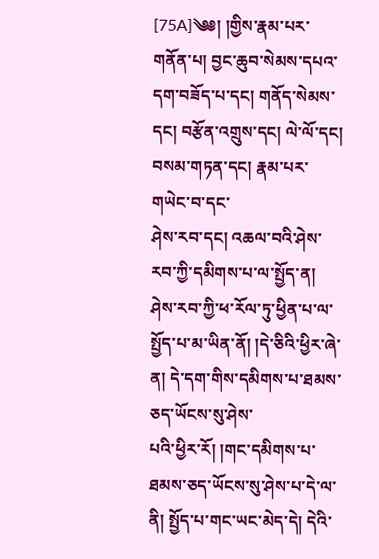[75A]༄༅། །གྱིས་རྣམ་པར་གནོན་པ། བྱང་ཆུབ་སེམས་དཔའ་དག་བཟོད་པ་དང། གནོད་སེམས་དང། བརྩོན་འགྲུས་དང། ལེ་ལོ་དང། བསམ་གཏན་དང། རྣམ་པར་གཡེང་བ་དང་
ཤེས་རབ་དང། འཆལ་བའི་ཤེས་རབ་ཀྱི་དམིགས་པ་ལ་སྤྱོད་ན། ཤེས་རབ་ཀྱི་ཕ་རོལ་ཏུ་ཕྱིན་པ་ལ་སྤྱོད་པ་མ་ཡིན་ནོ། །དེ་ཅིའི་ཕྱིར་ཞེ་ན། དེ་དག་གིས་དམིགས་པ་ཐམས་ཅད་ཡོངས་སུ་ཤེས་
པའི་ཕྱིར་རོ། །གང་དམིགས་པ་ཐམས་ཅད་ཡོངས་སུ་ཤེས་པ་དེ་ལ་ནི། སྤྱོད་པ་གང་ཡང་མེད་དེ། དེའི་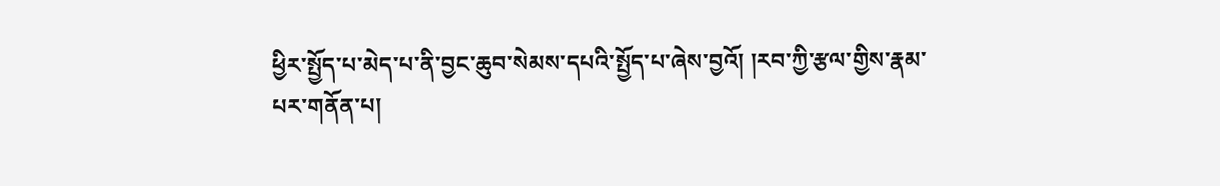ཕྱིར་སྤྱོད་པ་མེད་པ་ནི་བྱང་ཆུབ་སེམས་དཔའི་སྤྱོད་པ་ཞེས་བྱའོ། །རབ་ཀྱི་རྩལ་གྱིས་རྣམ་
པར་གནོན་པ།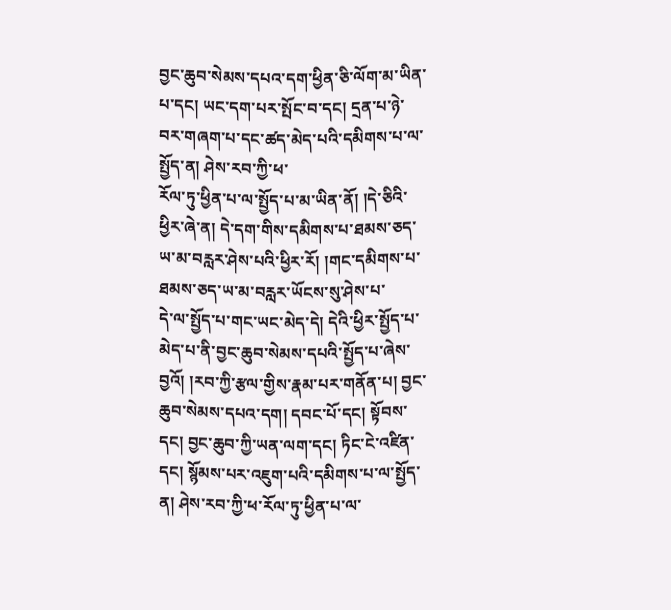བྱང་ཆུབ་སེམས་དཔའ་དག་ཕྱིན་ཅི་ལོག་མ་ཡིན་པ་དང། ཡང་དག་པར་སྤོང་བ་དང། དྲན་པ་ཉེ་བར་གཞག་པ་དང་ཚད་མེད་པའི་དམིགས་པ་ལ་སྤྱོད་ན། ཤེས་རབ་ཀྱི་ཕ་
རོལ་ཏུ་ཕྱིན་པ་ལ་སྤྱོད་པ་མ་ཡིན་ནོ། །དེ་ཅིའི་ཕྱིར་ཞེ་ན། དེ་དག་གིས་དམིགས་པ་ཐམས་ཅད་ཡ་མ་བརླར་ཤེས་པའི་ཕྱིར་རོ། །གང་དམིགས་པ་ཐམས་ཅད་ཡ་མ་བརླར་ཡོངས་སུ་ཤེས་པ་
དེ་ལ་སྤྱོད་པ་གང་ཡང་མེད་དེ། དེའི་ཕྱིར་སྤྱོད་པ་མེད་པ་ནི་བྱང་ཆུབ་སེམས་དཔའི་སྤྱོད་པ་ཞེས་བྱའོ། །རབ་ཀྱི་རྩལ་གྱིས་རྣམ་པར་གནོན་པ། བྱང་ཆུབ་སེམས་དཔའ་དག། དབང་པོ་དང། སྟོབས་
དང། བྱང་ཆུབ་ཀྱི་ཡན་ལག་དང། ཏིང་ངེ་འཛིན་དང། སྙོམས་པར་འཇུག་པའི་དམིགས་པ་ལ་སྤྱོད་ན། ཤེས་རབ་ཀྱི་ཕ་རོལ་ཏུ་ཕྱིན་པ་ལ་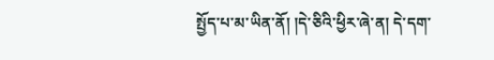སྤྱོད་པ་མ་ཡིན་ནོ། །དེ་ཅིའི་ཕྱིར་ཞེ་ན། དེ་དག་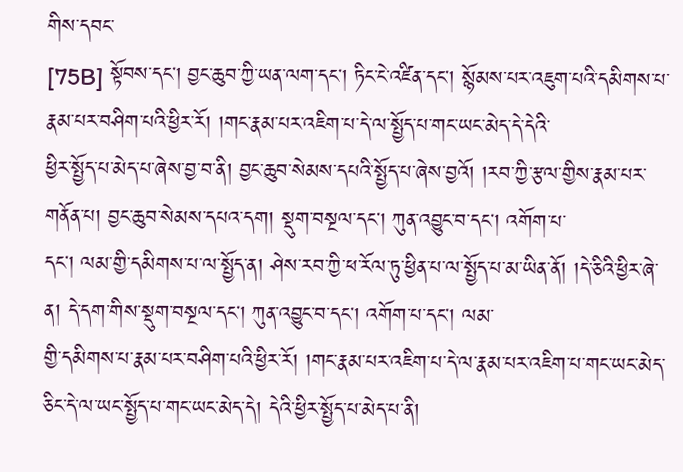གིས་དབང་
[75B] སྟོབས་དང། བྱང་ཆུབ་ཀྱི་ཡན་ལག་དང། ཏིང་ངེ་འཛིན་དང། སྙོམས་པར་འཇུག་པའི་དམིགས་པ་རྣམ་པར་བཤིག་པའི་ཕྱིར་རོ། །གང་རྣམ་པར་འཇིག་པ་དེ་ལ་སྤྱོད་པ་གང་ཡང་མེད་དེ་དེའི་
ཕྱིར་སྤྱོད་པ་མེད་པ་ཞེས་བྱ་བ་ནི། བྱང་ཆུབ་སེམས་དཔའི་སྤྱོད་པ་ཞེས་བྱའོ། །རབ་ཀྱི་རྩལ་གྱིས་རྣམ་པར་གནོན་པ། བྱང་ཆུབ་སེམས་དཔའ་དག། སྡུག་བསྔལ་དང། ཀུན་འབྱུང་བ་དང། འགོག་པ་
དང། ལམ་གྱི་དམིགས་པ་ལ་སྤྱོད་ན། ཤེས་རབ་ཀྱི་ཕ་རོལ་ཏུ་ཕྱིན་པ་ལ་སྤྱོད་པ་མ་ཡིན་ནོ། །དེ་ཅིའི་ཕྱིར་ཞེ་ན། དེ་དག་གིས་སྡུག་བསྔལ་དང། ཀུན་འབྱུང་བ་དང། འགོག་པ་དང། ལམ་
གྱི་དམིགས་པ་རྣམ་པར་བཤིག་པའི་ཕྱིར་རོ། །གང་རྣམ་པར་འཇིག་པ་དེ་ལ་རྣམ་པར་འཇིག་པ་གང་ཡང་མེད་ཅིང་དེ་ལ་ཡང་སྤྱོད་པ་གང་ཡང་མེད་དེ། དེའི་ཕྱིར་སྤྱོད་པ་མེད་པ་ནི།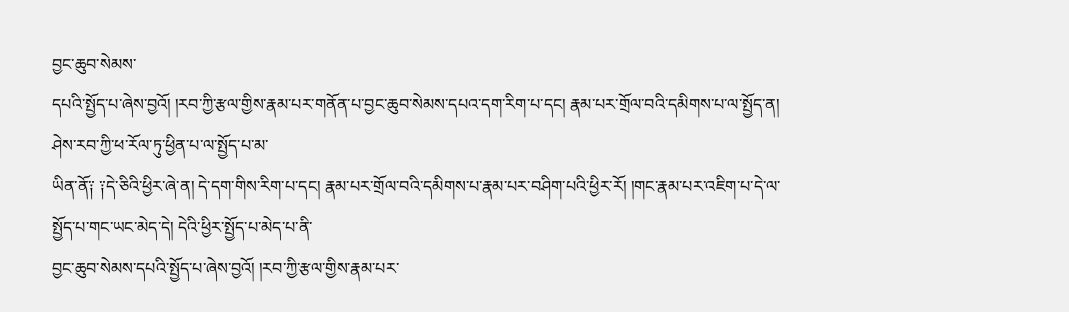བྱང་ཆུབ་སེམས་
དཔའི་སྤྱོད་པ་ཞེས་བྱའོ། །རབ་ཀྱི་རྩལ་གྱིས་རྣམ་པར་གནོན་པ་བྱང་ཆུབ་སེམས་དཔའ་དག་རིག་པ་དང། རྣམ་པར་གྲོལ་བའི་དམིགས་པ་ལ་སྤྱོད་ན། ཤེས་རབ་ཀྱི་ཕ་རོལ་ཏུ་ཕྱིན་པ་ལ་སྤྱོད་པ་མ་
ཡིན་ནོ༑ ༑དེ་ཅིའི་ཕྱིར་ཞེ་ན། དེ་དག་གིས་རིག་པ་དང། རྣམ་པར་གྲོལ་བའི་དམིགས་པ་རྣམ་པར་བཤིག་པའི་ཕྱིར་རོ། །གང་རྣམ་པར་འཇིག་པ་དེ་ལ་སྤྱོད་པ་གང་ཡང་མེད་དེ། དེའི་ཕྱིར་སྤྱོད་པ་མེད་པ་ནི་
བྱང་ཆུབ་སེམས་དཔའི་སྤྱོད་པ་ཞེས་བྱའོ། །རབ་ཀྱི་རྩལ་གྱིས་རྣམ་པར་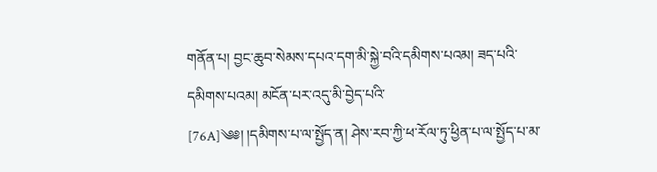གནོན་པ། བྱང་ཆུབ་སེམས་དཔའ་དག་མི་སྐྱེ་བའི་དམིགས་པའམ། ཟད་པའི་དམིགས་པའམ། མངོན་པར་འདུ་མི་བྱེད་པའི་
[76A]༄༅། །དམིགས་པ་ལ་སྤྱོད་ན། ཤེས་རབ་ཀྱི་ཕ་རོལ་ཏུ་ཕྱིན་པ་ལ་སྤྱོད་པ་མ་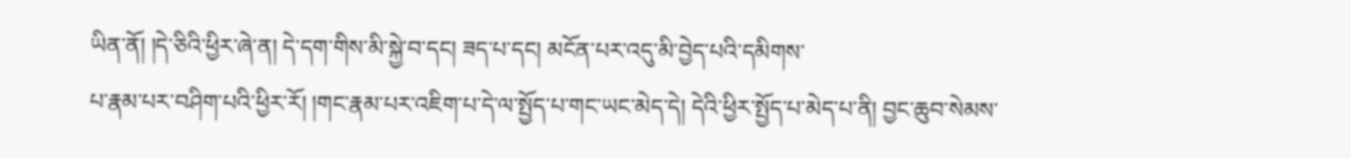ཡིན་ནོ། །དེ་ཅིའི་ཕྱིར་ཞེ་ན། དེ་དག་གིས་མི་སྐྱེ་བ་དང། ཟད་པ་དང། མངོན་པར་འདུ་མི་བྱེད་པའི་དམིགས་
པ་རྣམ་པར་བཤིག་པའི་ཕྱིར་རོ། །གང་རྣམ་པར་འཇིག་པ་དེ་ལ་སྤྱོད་པ་གང་ཡང་མེད་དེ། དེའི་ཕྱིར་སྤྱོད་པ་མེད་པ་ནི། བྱང་ཆུབ་སེམས་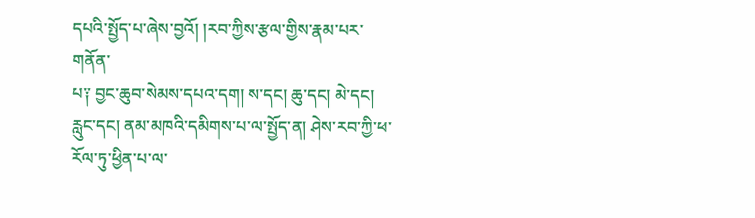དཔའི་སྤྱོད་པ་ཞེས་བྱའོ། །རབ་ཀྱིས་རྩལ་གྱིས་རྣམ་པར་གནོན་
པ༑ བྱང་ཆུབ་སེམས་དཔའ་དག། ས་དང། ཆུ་དང། མེ་དང། རླུང་དང། ནམ་མཁའི་དམིགས་པ་ལ་སྤྱོད་ན། ཤེས་རབ་ཀྱི་ཕ་རོལ་ཏུ་ཕྱིན་པ་ལ་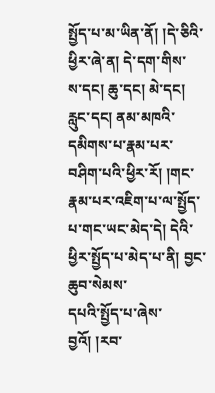སྤྱོད་པ་མ་ཡིན་ནོ། །དེ་ཅིའི་ཕྱིར་ཞེ་ན། དེ་དག་གིས་
ས་དང། ཆུ་དང། མེ་དང། རླུང་དང། ནམ་མཁའི་དམིགས་པ་རྣམ་པར་བཤིག་པའི་ཕྱིར་རོ། །གང་རྣམ་པར་འཇིག་པ་ལ་སྤྱོད་པ་གང་ཡང་མེད་དེ། དེའི་ཕྱིར་སྤྱོད་པ་མེད་པ་ནི། བྱང་ཆུབ་སེམས་
དཔའི་སྤྱོད་པ་ཞེས་བྱའོ། །རབ་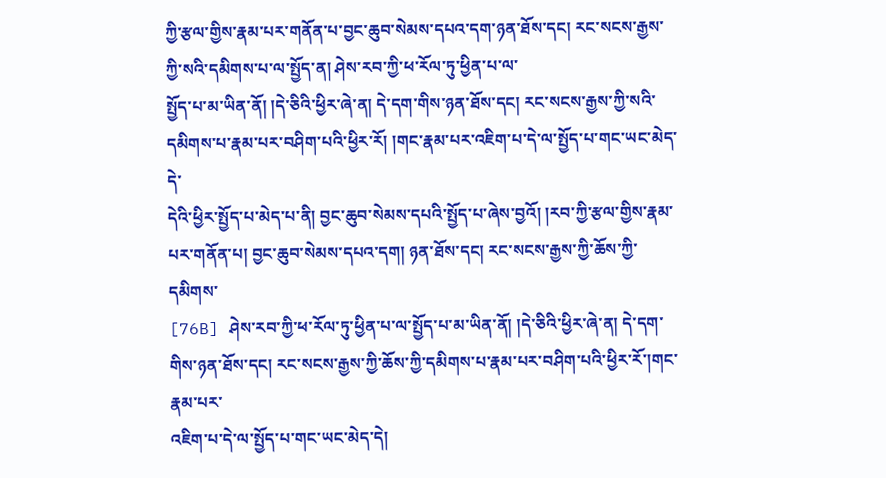ཀྱི་རྩལ་གྱིས་རྣམ་པར་གནོན་པ་བྱང་ཆུབ་སེམས་དཔའ་དག་ཉན་ཐོས་དང། རང་སངས་རྒྱས་ཀྱི་སའི་དམིགས་པ་ལ་སྤྱོད་ན། ཤེས་རབ་ཀྱི་ཕ་རོལ་ཏུ་ཕྱིན་པ་ལ་
སྤྱོད་པ་མ་ཡིན་ནོ། །དེ་ཅིའི་ཕྱིར་ཞེ་ན། དེ་དག་གིས་ཉན་ཐོས་དང། རང་སངས་རྒྱས་ཀྱི་སའི་དམིགས་པ་རྣམ་པར་བཤིག་པའི་ཕྱིར་རོ། །གང་རྣམ་པར་འཇིག་པ་དེ་ལ་སྤྱོད་པ་གང་ཡང་མེད་དེ་
དེའི་ཕྱིར་སྤྱོད་པ་མེད་པ་ནི། བྱང་ཆུབ་སེམས་དཔའི་སྤྱོད་པ་ཞེས་བྱའོ། །རབ་ཀྱི་རྩལ་གྱིས་རྣམ་པར་གནོན་པ། བྱང་ཆུབ་སེམས་དཔའ་དག། ཉན་ཐོས་དང། རང་སངས་རྒྱས་ཀྱི་ཆོས་ཀྱི་དམིགས་
[76B] ཤེས་རབ་ཀྱི་ཕ་རོལ་ཏུ་ཕྱིན་པ་ལ་སྤྱོད་པ་མ་ཡིན་ནོ། །དེ་ཅིའི་ཕྱིར་ཞེ་ན། དེ་དག་གིས་ཉན་ཐོས་དང། རང་སངས་རྒྱས་ཀྱི་ཆོས་ཀྱི་དམིགས་པ་རྣམ་པར་བཤིག་པའི་ཕྱིར་རོ་།གང་རྣམ་པར་
འཇིག་པ་དེ་ལ་སྤྱོད་པ་གང་ཡང་མེད་དེ།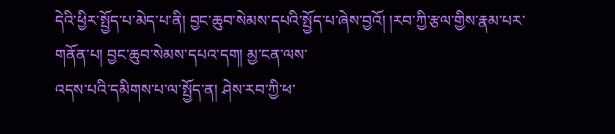དེའི་ཕྱིར་སྤྱོད་པ་མེད་པ་ནི། བྱང་ཆུབ་སེམས་དཔའི་སྤྱོད་པ་ཞེས་བྱའོ། །རབ་ཀྱི་རྩལ་གྱིས་རྣམ་པར་གནོན་པ། བྱང་ཆུབ་སེམས་དཔའ་དག། མྱ་ངན་ལས་
འདས་པའི་དམིགས་པ་ལ་སྤྱོད་ན། ཤེས་རབ་ཀྱི་ཕ་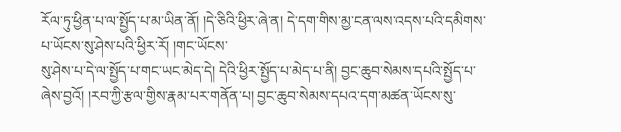རོལ་ཏུ་ཕྱིན་པ་ལ་སྤྱོད་པ་མ་ཡིན་ནོ། །དེ་ཅིའི་ཕྱིར་ཞེ་ན། དེ་དག་གིས་མྱ་ངན་ལས་འདས་པའི་དམིགས་པ་ཡོངས་སུ་ཤེས་པའི་ཕྱིར་རོ། །གང་ཡོངས་
སུ་ཤེས་པ་དེ་ལ་སྤྱོད་པ་གང་ཡང་མེད་དེ། དེའི་ཕྱིར་སྤྱོད་པ་མེད་པ་ནི། བྱང་ཆུབ་སེམས་དཔའི་སྤྱོད་པ་ཞེས་བྱའོ། །རབ་ཀྱི་རྩལ་གྱིས་རྣམ་པར་གནོན་པ། བྱང་ཆུབ་སེམས་དཔའ་དག་མཚན་ཡོངས་སུ་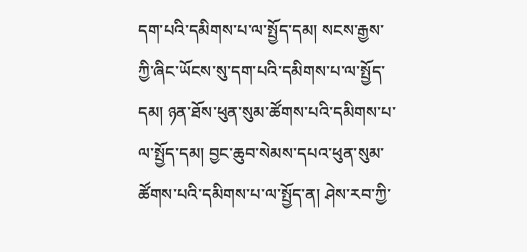དག་པའི་དམིགས་པ་ལ་སྤྱོད་དམ། སངས་རྒྱས་ཀྱི་ཞིང་ཡོངས་སུ་དག་པའི་དམིགས་པ་ལ་སྤྱོད་དམ། ཉན་ཐོས་ཕུན་སུམ་ཚོགས་པའི་དམིགས་པ་ལ་སྤྱོད་དམ། བྱང་ཆུབ་སེམས་དཔའ་ཕུན་སུམ་
ཚོགས་པའི་དམིགས་པ་ལ་སྤྱོད་ན། ཤེས་རབ་ཀྱི་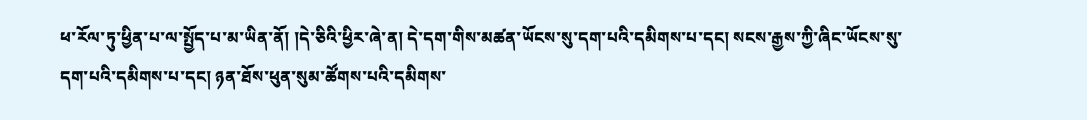ཕ་རོལ་ཏུ་ཕྱིན་པ་ལ་སྤྱོད་པ་མ་ཡིན་ནོ། །དེ་ཅིའི་ཕྱིར་ཞེ་ན། དེ་དག་གིས་མཚན་ཡོངས་སུ་དག་པའི་དམིགས་པ་དང། སངས་རྒྱས་ཀྱི་ཞིང་ཡོངས་སུ་
དག་པའི་དམིགས་པ་དང། ཉན་ཐོས་ཕུན་སུམ་ཚོགས་པའི་དམིགས་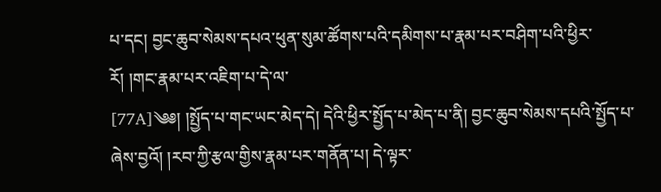པ་དང། བྱང་ཆུབ་སེམས་དཔའ་ཕུན་སུམ་ཚོགས་པའི་དམིགས་པ་རྣམ་པར་བཤིག་པའི་ཕྱིར་རོ། །གང་རྣམ་པར་འཇིག་པ་དེ་ལ་
[77A]༄༅། །སྤྱོད་པ་གང་ཡང་མེད་དེ། དེའི་ཕྱིར་སྤྱོད་པ་མེད་པ་ནི། བྱང་ཆུབ་སེམས་དཔའི་སྤྱོད་པ་ཞེས་བྱའོ། །རབ་ཀྱི་རྩལ་གྱིས་རྣམ་པར་གནོན་པ། དེ་ལྟར་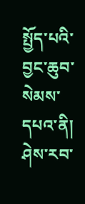སྤྱོད་པའི་བྱང་ཆུབ་སེམས་
དཔའ་ནི། ཤེས་རབ་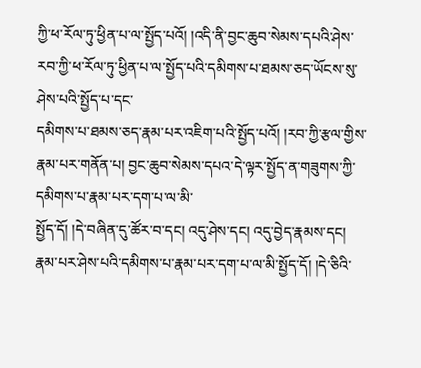ཀྱི་ཕ་རོལ་ཏུ་ཕྱིན་པ་ལ་སྤྱོད་པའོ། །འདི་ནི་བྱང་ཆུབ་སེམས་དཔའི་ཤེས་རབ་ཀྱི་ཕ་རོལ་ཏུ་ཕྱིན་པ་ལ་སྤྱོད་པའི་དམིགས་པ་ཐམས་ཅད་ཡོངས་སུ་ཤེས་པའི་སྤྱོད་པ་དང་
དམིགས་པ་ཐམས་ཅད་རྣམ་པར་འཇིག་པའི་སྤྱོད་པའོ། །རབ་ཀྱི་རྩལ་གྱིས་རྣམ་པར་གནོན་པ། བྱང་ཆུབ་སེམས་དཔའ་དེ་ལྟར་སྤྱོད་ན་གཟུགས་ཀྱི་དམིགས་པ་རྣམ་པར་དག་པ་ལ་མི་
སྤྱོད་དོ། །དེ་བཞིན་དུ་ཚོར་བ་དང། འདུ་ཤེས་དང། འདུ་བྱེད་རྣམས་དང། རྣམ་པར་ཤེས་པའི་དམིགས་པ་རྣམ་པར་དག་པ་ལ་མི་སྤྱོད་དོ། །དེ་ཅིའི་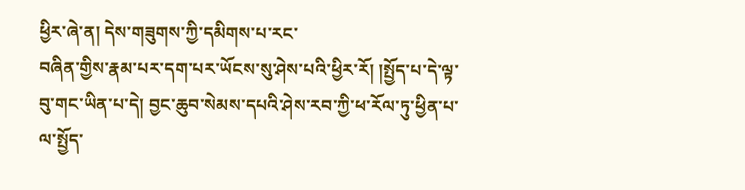ཕྱིར་ཞེ་ན། དེས་གཟུགས་ཀྱི་དམིགས་པ་རང་
བཞིན་གྱིས་རྣམ་པར་དག་པར་ཡོངས་སུ་ཤེས་པའི་ཕྱིར་རོ། །སྤྱོད་པ་དེ་ལྟ་བུ་གང་ཡིན་པ་དེ། བྱང་ཆུབ་སེམས་དཔའི་ཤེས་རབ་ཀྱི་ཕ་རོལ་ཏུ་ཕྱིན་པ་ལ་སྤྱོད་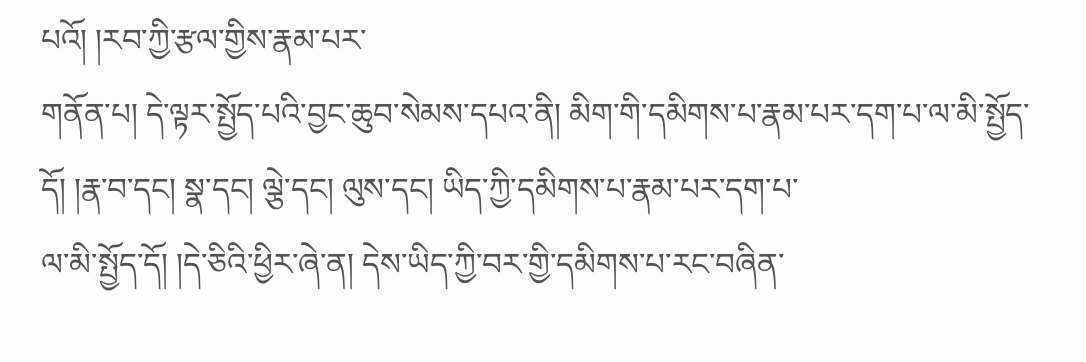པའོ། །རབ་ཀྱི་རྩལ་གྱིས་རྣམ་པར་
གནོན་པ། དེ་ལྟར་སྤྱོད་པའི་བྱང་ཆུབ་སེམས་དཔའ་ནི། མིག་གི་དམིགས་པ་རྣམ་པར་དག་པ་ལ་མི་སྤྱོད་དོ། །རྣ་བ་དང། སྣ་དང། ལྕེ་དང། ལུས་དང། ཡིད་ཀྱི་དམིགས་པ་རྣམ་པར་དག་པ་
ལ་མི་སྤྱོད་དོ། །དེ་ཅིའི་ཕྱིར་ཞེ་ན། དེས་ཡིད་ཀྱི་བར་གྱི་དམིགས་པ་རང་བཞིན་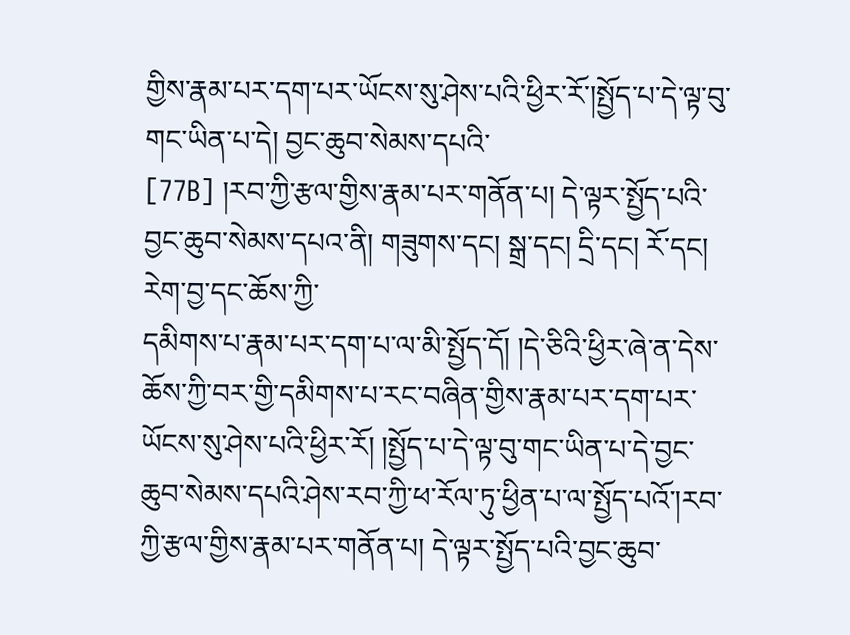གྱིས་རྣམ་པར་དག་པར་ཡོངས་སུ་ཤེས་པའི་ཕྱིར་རོ་།སྤྱོད་པ་དེ་ལྟ་བུ་གང་ཡིན་པ་དེ། བྱང་ཆུབ་སེམས་དཔའི་
[77B] །རབ་ཀྱི་རྩལ་གྱིས་རྣམ་པར་གནོན་པ། དེ་ལྟར་སྤྱོད་པའི་བྱང་ཆུབ་སེམས་དཔའ་ནི། གཟུགས་དང། སྒྲ་དང། དྲི་དང། རོ་དང། རེག་བྱ་དང་ཆོས་ཀྱི་
དམིགས་པ་རྣམ་པར་དག་པ་ལ་མི་སྤྱོད་དོ། །དེ་ཅིའི་ཕྱིར་ཞེ་ན་དེས་ཆོས་ཀྱི་བར་གྱི་དམིགས་པ་རང་བཞིན་གྱིས་རྣམ་པར་དག་པར་ཡོངས་སུ་ཤེས་པའི་ཕྱིར་རོ། །སྤྱོད་པ་དེ་ལྟ་བུ་གང་ཡིན་པ་དེ་བྱང་
ཆུབ་སེམས་དཔའི་ཤེས་རབ་ཀྱི་ཕ་རོལ་ཏུ་ཕྱིན་པ་ལ་སྤྱོད་པའོ་།རབ་ཀྱི་རྩལ་གྱིས་རྣམ་པར་གནོན་པ། དེ་ལྟར་སྤྱོད་པའི་བྱང་ཆུབ་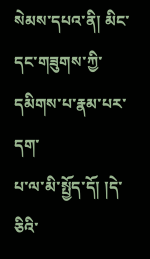སེམས་དཔའ་ནི། མིང་དང་གཟུགས་ཀྱི་དམིགས་པ་རྣམ་པར་དག་
པ་ལ་མི་སྤྱོད་དོ། །དེ་ཅིའི་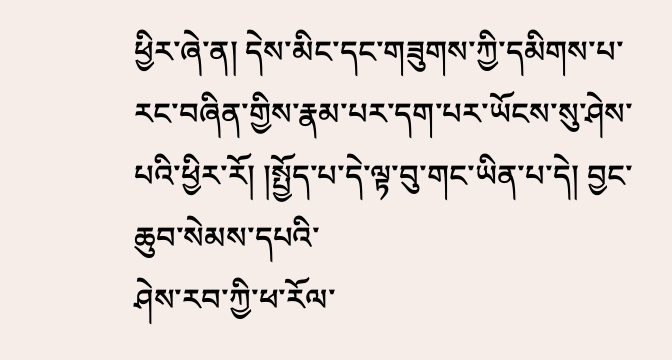ཕྱིར་ཞེ་ན། དེས་མིང་དང་གཟུགས་ཀྱི་དམིགས་པ་རང་བཞིན་གྱིས་རྣམ་པར་དག་པར་ཡོངས་སུ་ཤེས་པའི་ཕྱིར་རོ། །སྤྱོད་པ་དེ་ལྟ་བུ་གང་ཡིན་པ་དེ། བྱང་ཆུབ་སེམས་དཔའི་
ཤེས་རབ་ཀྱི་ཕ་རོལ་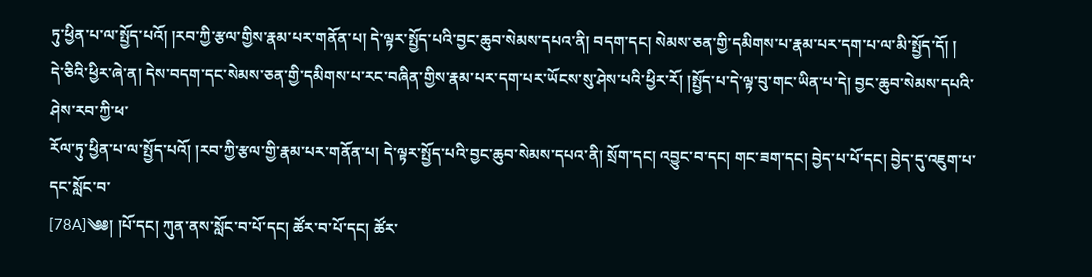ཏུ་ཕྱིན་པ་ལ་སྤྱོད་པའོ། །རབ་ཀྱི་རྩལ་གྱིས་རྣམ་པར་གནོན་པ། དེ་ལྟར་སྤྱོད་པའི་བྱང་ཆུབ་སེམས་དཔའ་ནི། བདག་དང། སེམས་ཅན་གྱི་དམིགས་པ་རྣམ་པར་དག་པ་ལ་མི་སྤྱོད་དོ། །
དེ་ཅིའི་ཕྱིར་ཞེ་ན། དེས་བདག་དང་སེམས་ཅན་གྱི་དམིགས་པ་རང་བཞིན་གྱིས་རྣམ་པར་དག་པར་ཡོངས་སུ་ཤེས་པའི་ཕྱིར་རོ། །སྤྱོད་པ་དེ་ལྟ་བུ་གང་ཡིན་པ་དེ། བྱང་ཆུབ་སེམས་དཔའི་ཤེས་རབ་ཀྱི་ཕ་
རོལ་ཏུ་ཕྱིན་པ་ལ་སྤྱོད་པའོ། །རབ་ཀྱི་རྩལ་གྱི་རྣམ་པར་གནོན་པ། དེ་ལྟར་སྤྱོད་པའི་བྱང་ཆུབ་སེམས་དཔའ་ནི། སྲོག་དང། འབྱུང་བ་དང། གང་ཟག་དང། བྱེད་པ་པོ་དང། བྱེད་དུ་འཇུག་པ་དང་སློང་བ་
[78A]༄༅། །པོ་དང། ཀུན་ནས་སློང་བ་པོ་དང། ཚོར་བ་པོ་དང། ཚོར་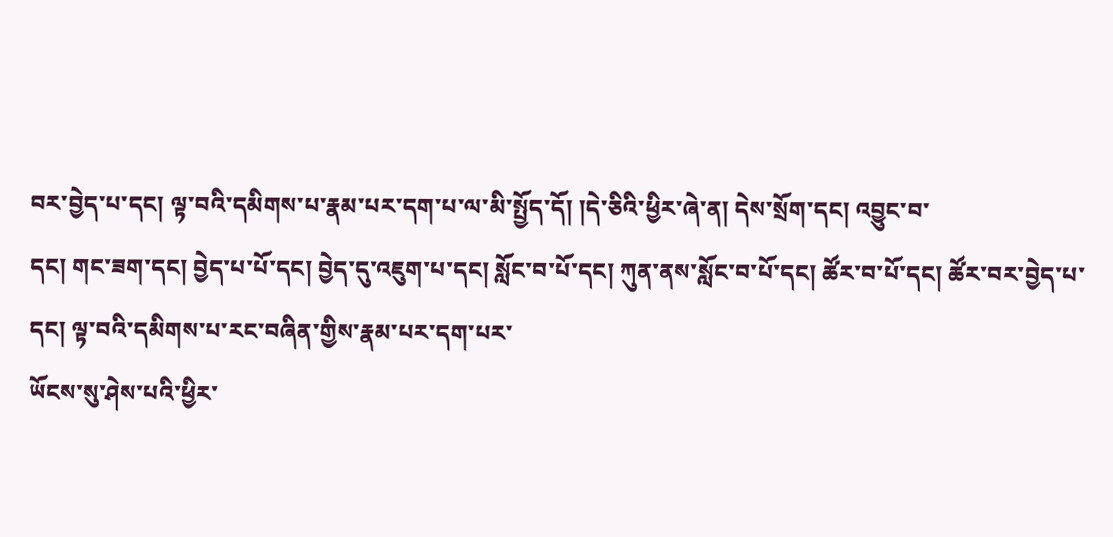བར་བྱེད་པ་དང། ལྟ་བའི་དམིགས་པ་རྣམ་པར་དག་པ་ལ་མི་སྤྱོད་དོ། །དེ་ཅིའི་ཕྱིར་ཞེ་ན། དེས་སྲོག་དང། འབྱུང་བ་
དང། གང་ཟག་དང། བྱེད་པ་པོ་དང། བྱེད་དུ་འཇུག་པ་དང། སློང་བ་པོ་དང། ཀུན་ནས་སློང་བ་པོ་དང། ཚོར་བ་པོ་དང། ཚོར་བར་བྱེད་པ་དང། ལྟ་བའི་དམིགས་པ་རང་བཞིན་གྱིས་རྣམ་པར་དག་པར་
ཡོངས་སུ་ཤེས་པའི་ཕྱིར་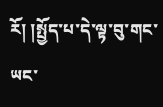རོ། །སྤྱོད་པ་དེ་ལྟ་བུ་གང་ཡང་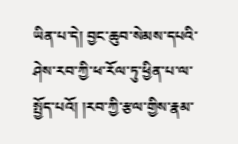ཡིན་པ་དེ། བྱང་ཆུབ་སེམས་དཔའི་ཤེས་རབ་ཀྱི་ཕ་རོལ་ཏུ་ཕྱིན་པ་ལ་སྤྱོད་པའོ། །རབ་ཀྱི་རྩལ་གྱིས་རྣམ་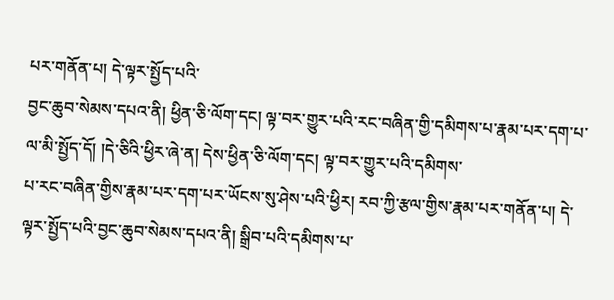པར་གནོན་པ། དེ་ལྟར་སྤྱོད་པའི་
བྱང་ཆུབ་སེམས་དཔའ་ནི། ཕྱིན་ཅི་ལོག་དང། ལྟ་བར་གྱུར་པའི་རང་བཞིན་གྱི་དམིགས་པ་རྣམ་པར་དག་པ་ལ་མི་སྤྱོད་དོ། །དེ་ཅིའི་ཕྱིར་ཞེ་ན། དེས་ཕྱིན་ཅི་ལོག་དང། ལྟ་བར་གྱུར་པའི་དམིགས་
པ་རང་བཞིན་གྱིས་རྣམ་པར་དག་པར་ཡོངས་སུ་ཤེས་པའི་ཕྱིར། རབ་ཀྱི་རྩལ་གྱིས་རྣམ་པར་གནོན་པ། དེ་ལྟར་སྤྱོད་པའི་བྱང་ཆུབ་སེམས་དཔའ་ནི། སྒྲིབ་པའི་དམིགས་པ་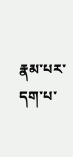རྣམ་པར་དག་པ་